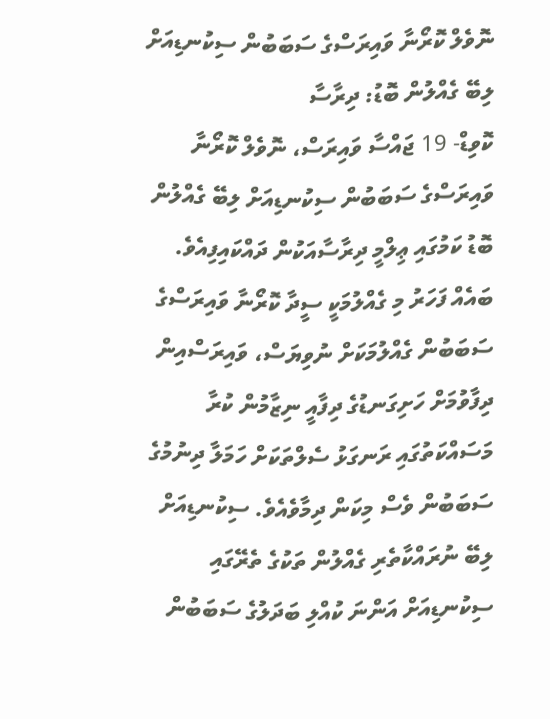ނޮވެލް ކޮރޯނާ ވައިރަސްގެ ސަބަބުން ސިކުނޑިއަށް ލިބޭ ގެއްލުން ބޮޑު: ދިރާސާ
ކޮވިޑް- 19 ޖައްސާ ވައިރަސް، ނޮވެލް ކޮރޯނާ ވައިރަސްގެ ސަބަބުން ސިކުނޑިއަށް ލިބޭ ގެއްލުން ބޮޑު ކަމުގައި ޢިލްމީ ދިރާސާއަކުން ދައްކައިފިއެވެ. ބައެއް ފަހަރު މި ގެއްލުމަކީ ސީދާ ކޮރޯނާ ވައިރަސްގެ ސަބަބުން ގެއްލުމަކަށް ނުވިޔަސް، ވައިރަސްއިން ދިފާވުމަށް ހަށިގަނޑުގެ ދިފާއީ ނިޒާމުން ކުރާ މަސައްކަތުގައި ރަނގަޅު ސެލްތަކަށް ހަމަލާ ދިނުމުގެ ސަބަބުން ވެސް މިކަން ދިމާވެއެވެ. ސިކުނޑިއަށް ލިބޭ ނުރައްކާތެރި ގެއްލުން ތަކުގެ ތެރޭގައި ސިކުނޑިއަށް އަންނަ ކުއްލި ބަދަލުގެ ސަބަބުން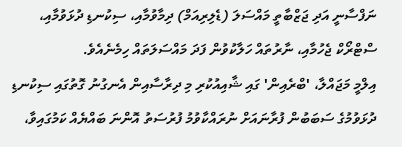ނަފްސާނީ އަދި ޖަޒްބާތީ މައްސަލަ (ޑެލިރިއަމް) ދިމާވުމާއި، ސިކުނޑި ދުޅަވުމާއި، ސްޓްރޯކް ޖެހުމާއި، ނާރުތައް ހަލާކުވުން ފަދަ މައްސަލަތައް ހިމެނެއެވެ.
އިލްމީ މަޖައްލާ، 'ބްރެއިން' ގައި ޝާއިއުކުރި މި ދިރާސާއިން އެނގުނު ގޮތުގައި ސިކުނޑި ދުޅަވުމުގެ ސަބަބުން ފުރާނައަށް ނުރައްކާވުމު ފުރުސަތު އޮންނަ ބައްޔެއް ކަމުގައިވާ،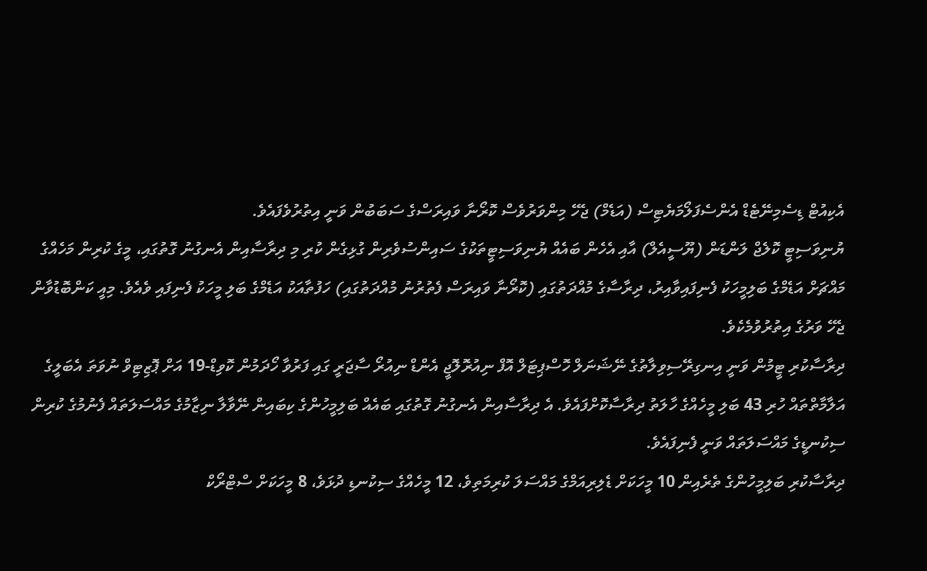އެކިއުޓް ޑިސެމިނޭޓެޑް އެންސެފަލޯމަޔެޓިސް (އަޑެމް) ޖެހޭ މިންވަރުވެސް ކޮރޯނާ ވައިރަސްގެ ސަބަބުން ވަނީ އިތުރުވެފައެވެ.
ޔުނިވަސިޓީ ކޮލެޖް ލަންޑަން (ޔޫސީއެލް) އާއި އެހެން ބައެއް ޔުނިވަސިޓީތަކުގެ ސައިންސުވެރިން ގުޅިގެން ކުރި މި ދިރާސާއިން އެނގުނު ގޮތުގައި، މީގެ ކުރިން މަހެއްގެ މައްޗަށް އަޑެމްގެ ބަލިމީހަކު ފެނިފައިވާއިރު، ދިރާސާގެ މުއްދަތުގައި (ކޮރޯނާ ވައިރަސް ފެތުރުނު މުއްދަތުގައި) ހަފުތާއަކު އަޑެމްގެ ބަލި މީހަކު ފެނިފައި ވެއެވެ. މިއީ ކަންބޮޑުވާން ޖެހޭ ވަރުގެ އިތުރުވުމެކެވެ.
ދިރާސާކުރި ޓީމުން ވަނީ އިނގިރޭސިވިލާތުގެ ނޭޝަނަލް ހޮސްޕިޓަލް އޮފް ނިއުރޮލޮޖީ އެންޑް ނިއުރޯ ސާޖަރީ ގައި ފަރުވާ ހޯދަމުން ކޮވިޑް-19 އަށް ޕޮޒިޓިވް ނުވަތަ އެބަލީގެ އަލާމާތްތައް ހުރި 43 ބަލި މީހެއްގެ ހާލަތު ދިރާސާކޮށްފައެވެ. އެ ދިރާސާއިން އެނގުނު ގޮތުގައި ބައެއް ބަލިމީހުންގެ ކިބައިން ނޭވާލާ ނިޒާމުގެ މައްސަލަތައް ފެނުމުގެ ކުރިން ސިކުނޑީގެ މައްސަލަތައް ވަނީ ފެނިފައެވެ.
ދިރާސާކުރި ބަލިމީހުންގެ ތެރެއިން 10 މީހަކަށް ޑެލިރިއަމްގެ މައްސަލަ ކުރިމަތިވެ، 12 މީހެއްގެ ސިކުނޑި ދުޅަވެ، 8 މީހަކަށް ސްޓްރޯކް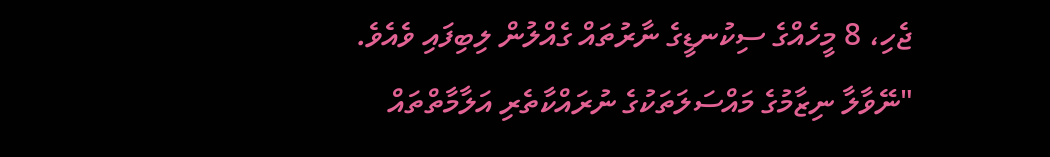ޖެހި، 8 މީހެއްގެ ސިކުނޑީގެ ނާރުތައް ގެއްލުން ލިބިފައި ވެއެވެ.
"ނޭވާލާ ނިޒާމުގެ މައްސަލަތަކުގެ ނުރައްކާތެރި އަލާމާތްތައް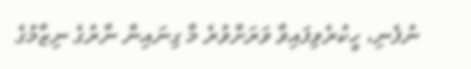ނުފެނި، ހީކުރެވިފައިވާ ވަރަށްވުރެ މާ ގިނައިން ނާރުގެ ނިޒާމުގެ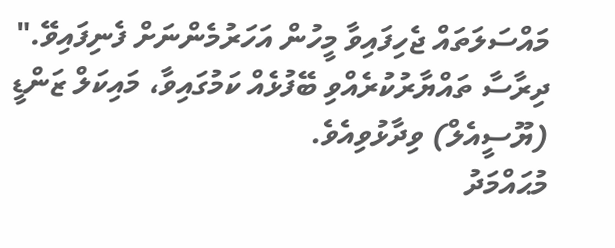މައްސަލަތައް ޖެހިފައިވާ މީހުން އަހަރުމެންނަށް ފެނިފައިވޭ." ދިރާސާ ތައްޔާރުކުރެއްވި ބޭފުޅެއް ކަމުގައިވާ، މައިކަލް ޒަންޑީ (ޔޫސީއެލް) ވިދާޅުވިއެވެ.
މުޙައްމަދު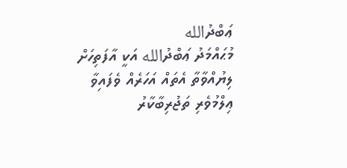ޢަބްދުالله
މުޙައްމަދު ޢަބްދުالله އަކީ އާފަތިހަށް ލިޔުއްވާތާ އެތައް އަހަރެއް ވެފައިވާ ޢިލްމުވެރި ތަޖުރިބާކާރު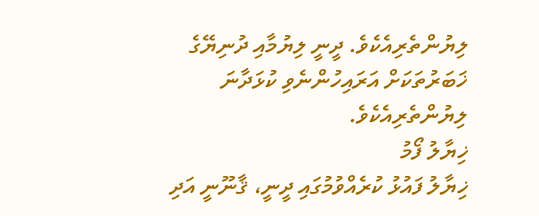ލިޔުންތެރިއެކެވެ. ދީނީ ލިޔުމާއި ދުނިޔޭގެ ޚަބަރުތަކަށް އަރައިހުންނެވި ކުޅަދާނަ ލިޔުންތެރިއެކެވެ.
ޚިޔާލު ފޯމު
ޚިޔާލު ފައުޅު ކުރެއްވުމުގައި ދީނީ، ޤާނޫނީ އަދި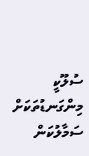ސުލޫކީ މިންގަނޑުތަކަށް ސަމާލުކަން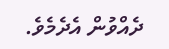ދެއްވުން އެދެމެވެ.